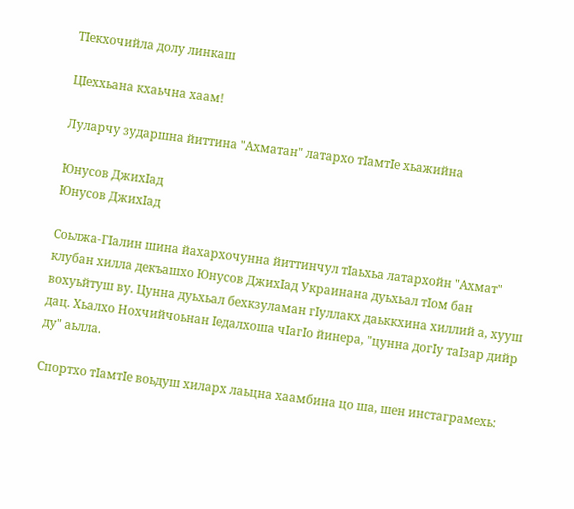ТIекхочийла долу линкаш

ЦIеххьана кхаьчна хаам!

Луларчу зударшна йиттина "Ахматан" латархо тIамтIе хьажийна

Юнусов ДжихIад
Юнусов ДжихIад

Соьлжа-ГIалин шина йахархочунна йиттинчул тIаьхьа латархойн "Ахмат" клубан хилла декъашхо Юнусов ДжихIад Украинана дуьхьал тIом бан вохуьйтуш ву. Цунна дуьхьал бехкзуламан гIуллакх даьккхина хиллий а, хууш дац. Хьалхо Нохчийчоьнан Iедалхоша чIагIо йинера, "цунна догIу таIзар дийр ду" аьлла.

Спортхо тIамтIе воьдуш хиларх лаьцна хаамбина цо ша, шен инстаграмехь: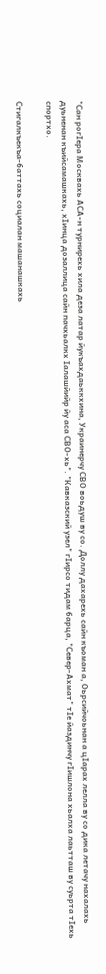"Сан рогIера Москвахь АСА-н турнирехь хила деза латар йукъахдаьккхина, Украинерчу СВО воьдуш ву со. Доллу дахарехь сайн къоман а, Оьрсийчоьнан а цIарах лелла ву со дика летачу нахалахь дуьненан къийсамашкахь, хIинца дозаллица сайн пачхьалкх Iалашйийр йу аса СВО-хь". "Кавказский узел" гIирсо тидам барца, "Север-Ахмат" тIе йаздинчу гIишлона хьалха лаьтташ ву суьрта тIехь спортхо.

Стигалкъекъа-баттахь социалан машанашкахь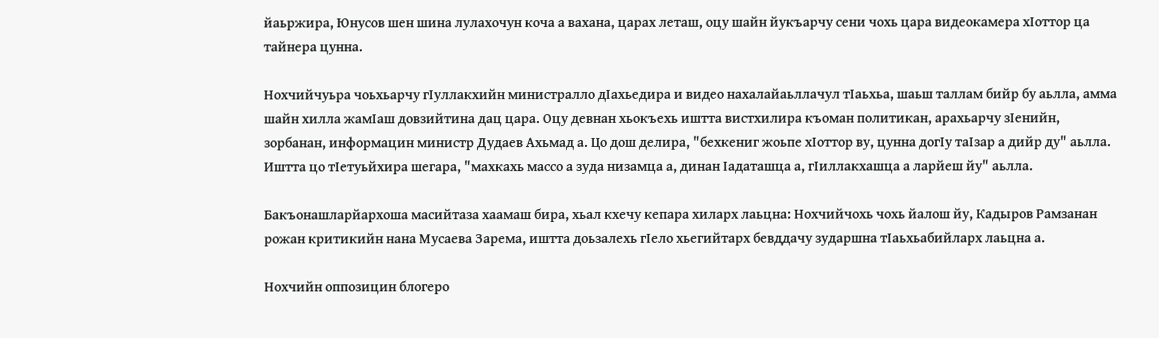йаьржира, Юнусов шен шина лулахочун коча а вахана, царах леташ, оцу шайн йукъарчу сени чохь цара видеокамера хIоттор ца тайнера цунна.

Нохчийчуьра чоьхьарчу гIуллакхийн министралло дIахьедира и видео нахалайаьллачул тIаьхьа, шаьш таллам бийр бу аьлла, амма шайн хилла жамIаш довзийтина дац цара. Оцу девнан хьокъехь иштта вистхилира къоман политикан, арахьарчу зIенийн, зорбанан, информацин министр Дудаев Ахьмад а. Цо дош делира, "бехкениг жоьпе хIоттор ву, цунна догIу таIзар а дийр ду" аьлла. Иштта цо тIетуьйхира шегара, "махкахь массо а зуда низамца а, динан Iадаташца а, гIиллакхашца а ларйеш йу" аьлла.

Бакъонашларйархоша масийтаза хаамаш бира, хьал кхечу кепара хиларх лаьцна: Нохчийчохь чохь йалош йу, Кадыров Рамзанан рожан критикийн нана Мусаева Зарема, иштта доьзалехь гIело хьегийтарх бевддачу зударшна тIаьхьабийларх лаьцна а.

Нохчийн оппозицин блогеро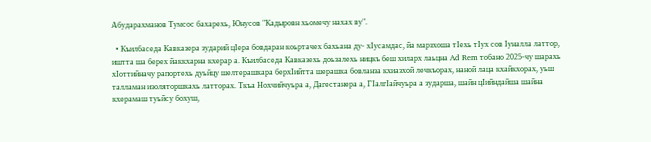Абударахманов Тумсос бахарехь, Юнусов "Кадыровн хьомечу нахах ву".

  • Къилбаседа Кавказера зударий цIера бовдаран коьртачех бахьана ду- хIусамдас, йа марзхоша тIехь тIух сов Iуналла латтор, иштта ша берех йаккхарна кхерар а. Къилбаседа Кавказехь доьзалехь ницкъ беш хиларх лаьцна Ad Rem тобано 2025-чу шарахь хIоттийначу рапортехь дуьйцу шелтерашкара берхIийтта шерашка бовланза кхиазхой лечкъорах, наной лаца кхайкхорах, уьш талламан изоляторшкахь латторах. Ткъа Нохчийчуьра а, Дагестанера а, ГIалгIайчуьра а зударша, шайн цIийндайша шайна кхерамаш туьйсу бохуш,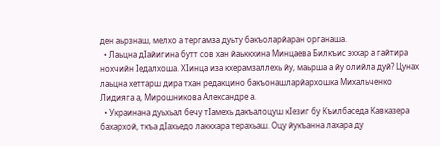ден аьрзнаш, мелхо а тергамза дуьту бакъоларйаран органаша.
  • Лаьцна дIайигина бутт сов хан йаьккхина Минцаева Билкъис эххар а гайтира нохчийн Iедалхоша. ХIинца иза кхерамзаллехь йу, маьрша а йу олийла дуй? Цунах лаьцна хеттарш дира тхан редакцино бакъонашларйархошка Михальченко Лидияга а, Мирошникова Александре а.
  • Украинана дуьхьал бечу тӀамехь дакъалоцуш кIезиг бу Къилбаседа Кавказера бахархой, ткъа дIахьедо лаккхара терахьаш. Оцу йукъанна лахара ду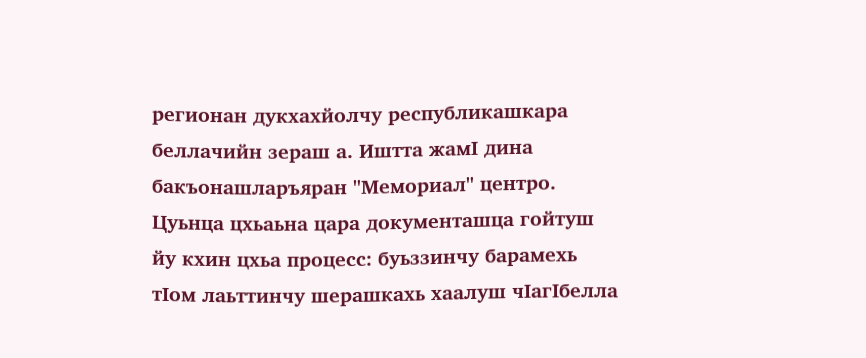регионан дукхахйолчу республикашкара беллачийн зераш а. Иштта жамӀ дина бакъонашларъяран "Мемориал" центро. Цуьнца цхьаьна цара документашца гойтуш йу кхин цхьа процесс: буьззинчу барамехь тӀом лаьттинчу шерашкахь хаалуш чӀагӀбелла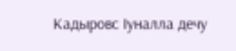Кадыровс Ӏуналла дечу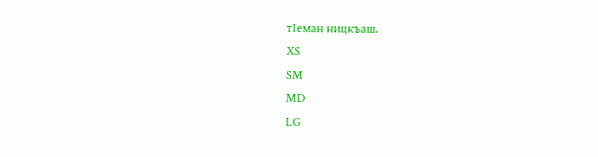тӀеман ницкъаш.
XS
SM
MD
LG